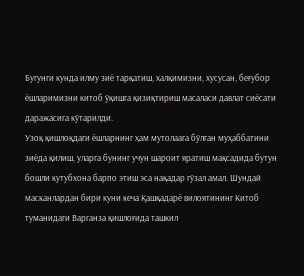Бугунги кунда илму зиё тарқатиш, халқимизни, хусусан, беғубор ёшларимизни китоб ўқишга қизиқтириш масаласи давлат сиёсати даражасига кўтарилди.
Узоқ қишлоқдаги ёшларнинг ҳам мутолаага бўлган муҳаббатини зиёда қилиш, уларга бунинг учун шароит яратиш мақсадида бутун бошли кутубхона барпо этиш эса нақадар гўзал амал. Шундай масканлардан бири куни кеча Қашқадарё вилоятининг Китоб туманидаги Варганза қишлоғида ташкил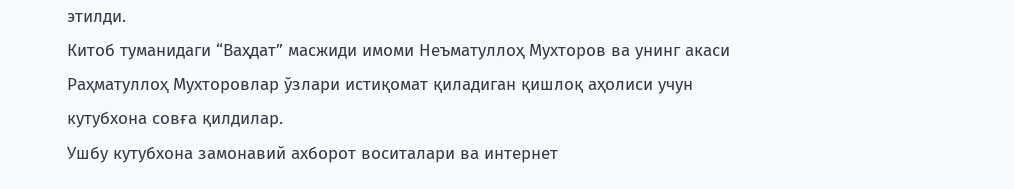этилди.
Китоб туманидаги “Ваҳдат” масжиди имоми Неъматуллоҳ Мухторов ва унинг акаси Раҳматуллоҳ Мухторовлар ўзлари истиқомат қиладиган қишлоқ аҳолиси учун кутубхона совға қилдилар.
Ушбу кутубхона замонавий ахборот воситалари ва интернет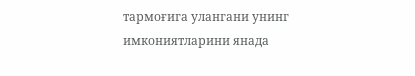тармоғига улангани унинг имкониятларини янада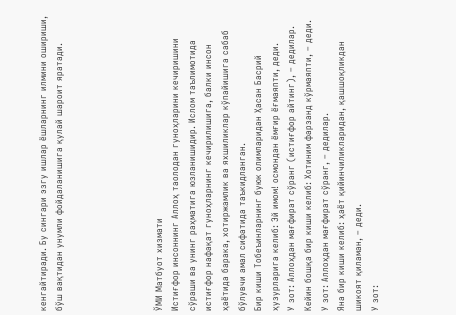кенгайтиради. Бу сингари эзгу ишлар ёшларнинг илмини ошириши, бўш вақтидан унумли фойдаланишига қулай шароит яратади.





ЎМИ Матбуот хизмати
Истиғфор инсоннинг Аллоҳ таолодан гуноҳларини кечиришини сўраши ва унинг раҳматига юзланишидир. Ислом таълимотида истиғфор нафақат гуноҳларнинг кечирилишига, балки инсон ҳаётида барака, хотиржамлик ва яхшиликлар кўпайишига сабаб бўлувчи амал сифатида таъкидланган.
Бир киши Тобеъинларнинг буюк олимларидан Ҳасан Басрий ҳузурларига келиб: Эй имом! осмондан ёмғир ёғмаяпти, деди.
У зот: Аллоҳдан мағфират сўранг (истиғфор айтинг), – дедилар.
Кейин бошқа бир киши келиб: Хотиним фарзанд кўрмаяпти, – деди.
У зот: Аллоҳдан мағфират сўранг, – дедилар.
Яна бир киши келиб: ҳаёт қийинчиликларидан, қашшоқликдан шикоят қиламан, – деди.
У зот: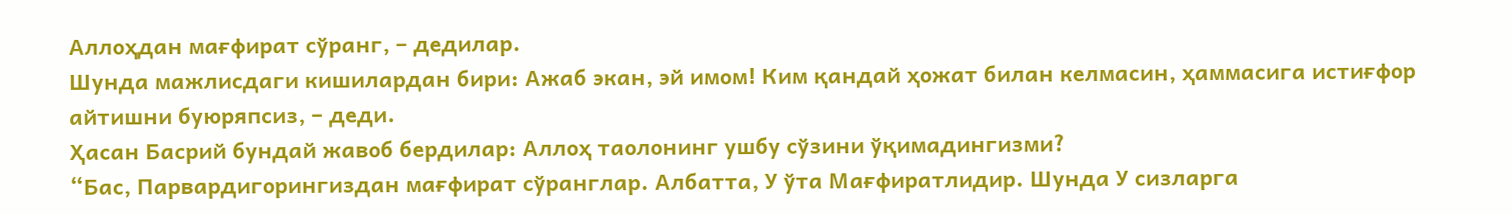Аллоҳдан мағфират сўранг, – дедилар.
Шунда мажлисдаги кишилардан бири: Ажаб экан, эй имом! Ким қандай ҳожат билан келмасин, ҳаммасига истиғфор айтишни буюряпсиз, – деди.
Ҳасан Басрий бундай жавоб бердилар: Аллоҳ таолонинг ушбу сўзини ўқимадингизми?
“Бас, Парвардигорингиздан мағфират сўранглар. Албатта, У ўта Мағфиратлидир. Шунда У сизларга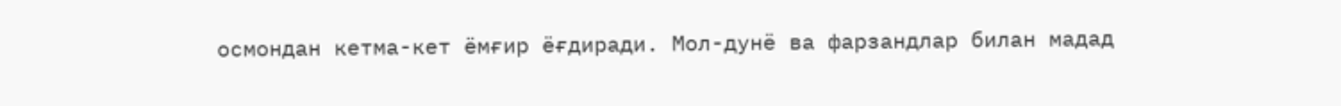осмондан кетма-кет ёмғир ёғдиради. Мол-дунё ва фарзандлар билан мадад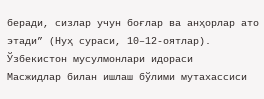беради, сизлар учун боғлар ва анҳорлар ато этади” (Нуҳ сураси, 10–12-оятлар).
Ўзбекистон мусулмонлари идораси
Масжидлар билан ишлаш бўлими мутахассиси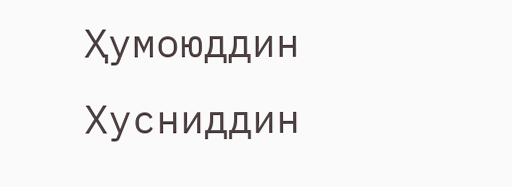Ҳумоюддин Хусниддин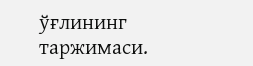ўғлининг таржимаси.